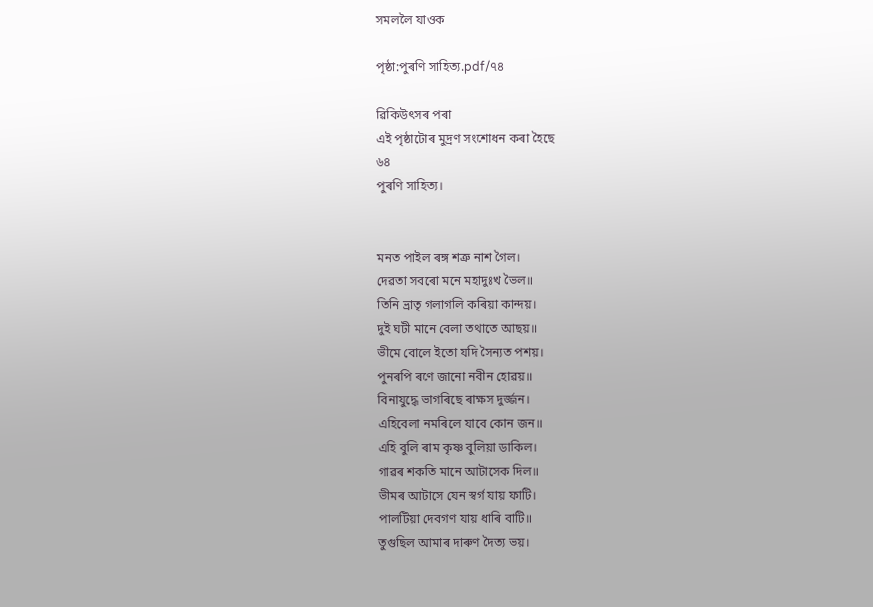সমললৈ যাওক

পৃষ্ঠা:পুৰণি সাহিত্য.pdf/৭৪

ৱিকিউৎসৰ পৰা
এই পৃষ্ঠাটোৰ মুদ্ৰণ সংশোধন কৰা হৈছে
৬৪
পুৰণি সাহিত্য।


মনত পাইল ৰঙ্গ শত্ৰু নাশ গৈল।
দেৱতা সবৰো মনে মহাদুঃখ ভৈল॥
তিনি ভ্ৰাতৃ গলাগলি কৰিয়া কান্দয়।
দুই ঘটী মানে বেলা তথাতে আছয়॥
ভীমে বোলে ইতো যদি সৈন্যত পশয়।
পুনৰপি ৰণে জানো নবীন হোৱয়॥
বিনাযুদ্ধে ভাগৰিছে ৰাক্ষস দুৰ্জ্জন।
এহিবেলা নমৰিলে যাবে কোন জন॥
এহি বুলি ৰাম কৃষ্ণ বুলিয়া ডাকিল।
গাৱৰ শকতি মানে আটাসেক দিল॥
ভীমৰ আটাসে যেন স্বৰ্গ যায় ফাটি।
পালটিয়া দেবগণ যায় ধাৰি বাটি॥
তুগুছিল আমাৰ দাৰুণ দৈত্য ভয়।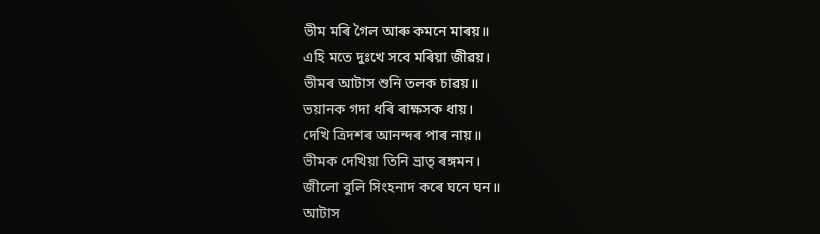ভীম মৰি গৈল আৰু কমনে মাৰয়॥
এহি মতে দুঃখে সবে মৰিয়া জীৱয়।
ভীমৰ আটাস শুনি তলক চাৱয়॥
ভয়ানক গদা ধৰি ৰাক্ষসক ধায়।
দেখি ত্ৰিদশৰ আনন্দৰ পাৰ নায়॥
ভীমক দেখিয়া তিনি ভ্ৰাতৃ ৰঙ্গমন।
জীলো বুলি সিংহনাদ কৰে ঘনে ঘন॥
আটাস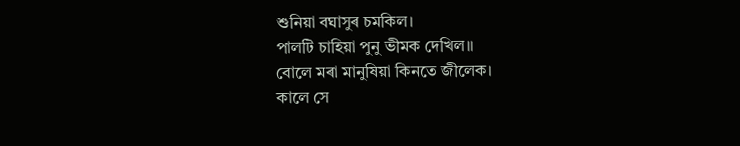শুনিয়া বঘাসুৰ চমকিল।
পালটি চাহিয়া পুনু ভীমক দেখিল॥
বোলে মৰা মানুষিয়া কিনতে জীলেক।
কালে সে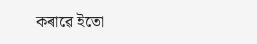কৰাৱে ইতো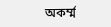অকৰ্ম্ম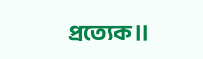প্ৰত্যেক॥